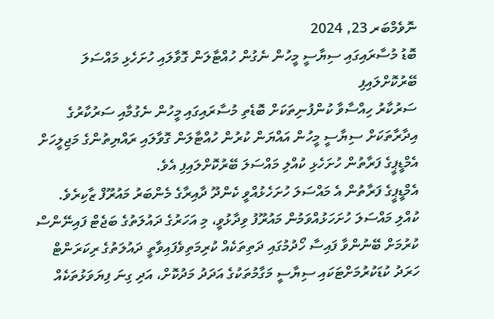ނޮވެމްބަރ 23, 2024
ބޮޑު މުސާރައިގައި ސިޔާސީ މީހުން ނެގުން ހުއްޓާލަން ގޮވާލައި ހުށަހެޅި މައްސަލަ ބޭރުކޮށްލައިފި
ސަރުކާރު ހިއްސާވާ ކުންފުނިތަކަށް ބޮޑެތި މުސާރައިގައި މީހުން ނެގުމާއި ސަރުކާރުގެ އިދާރާތަކަށް ސިޔާސީ މީހުން އައްޔަން ކުރުން ހުއްޓާލަން ގޮވާލައި ރައްޔިތުންގެ މަޖިލީހަށް އެމްޑީޕީގެ ފަރާތުން ހުށަހެޅި ކުއްލި މައްސަލަ ބޭރުކޮށްލައިފި އެވެ.
އެމްޑީޕީގެ ފަރާތުން އެ މައްސަލަ ހުށަހެޅުއްވީ ކެންދޫ ދާއިރާގެ މެންބަރު މައުރޫފް ޒާކިރެވެ.
ކުއްލި މައްސަލަ ހުށަހަޅުއްވަމުން މައުރޫފު ވިދާޅުވީ، މި އަހަރުގެ ދައުލަތުގެ ބަޖެޓް ފައިނޭންސް ކުރުމަށް ބޭނުންވާ ފައިސާ ހޯދުމުގައި ދަތިތަކެއް ކުރިމަތިވެފައިވާތީ ދައުލަތުގެ ރިކަރަންޓް ހަރަދު ކުޑަކުރުމަށްޓަކައި ސިޔާސީ މަގާމުތަކުގެ އަދަދު މަދުކޮށް، އަދި ގިނަ ފިޔަވަޅުތަކެއް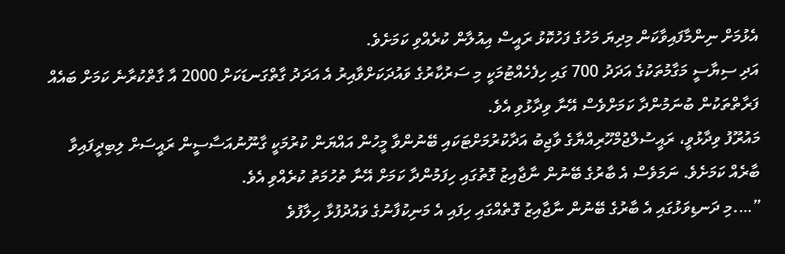އެޅުމަށް ނިންމާފައިވާކަން މިދިޔަ މަހުގެ ފަހުކޮޅު ރައީސް އިއުލާން ކުރެއްވި ކަމަށެވެ.
އަދި ސިޔާސީ މަގާމުތަކުގެ އަދަދު 700 ގައި ހިފެހެއްޓުމަކީ މި ސަރުކާރުގެ ވައުދަކަށްވާއިރު އެ އަދަދު ގާތްގަނޑަކަށް 2000 އާ ގާތްކުރާނެ ކަމަށް ބައެއް ފަރާތްތަކުން ބުނަމުންދާ ކަމަށްވެސް އޭނާ ވިދާޅުވި އެވެ.
މައުރޫފު ވިދާޅުވީ، ރައީސުލްޖުމްހޫރިއްޔާގެ ވާޖިބު އަދާކުރުމަށްޓަކައި ބޭނުންވާ މީހުން އައްޔަން ކުރުމަކީ ގާނޫނުއަސާސީން ރައީސަށް ލިބިދީފައިވާ ބާރެއް ކަމަށެވެ. ނަމަވެސް އެ ބާރުގެ ބޭނުން ނާޖާއިޒު ގޮތުގައި ހިފަމުންދާ ކަމަށް އޭނާ ތުހުމަތު ކުރެއްވި އެވެ.
”….މި ދަނޑިވަޅުގައި އެ ބާރުގެ ބޭނުން ނާޖާއިޒު ގޮތެއްގައި ހިފައި އެ މަނިކުފާނުގެ ވައުދުފުޅާ ހިލާފުވެ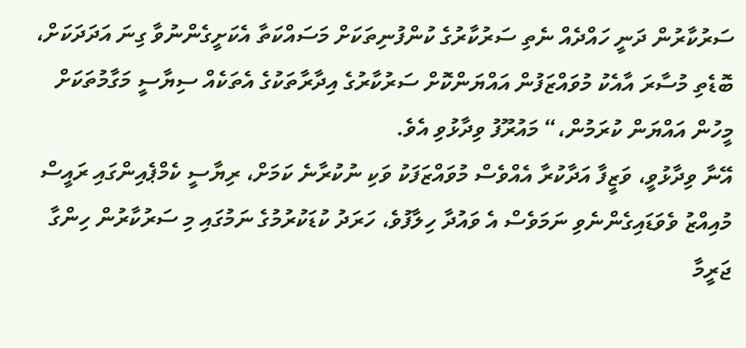ސަރުކާރުން ދަނީ ހައްދެއް ނެތި ސަރުކާރުގެ ކުންފުނިތަކަށް މަސައްކަތާ އެކަށީގެންނުވާ ގިނަ އަދަދަކަށް، ބޮޑެތި މުސާރަ އާއެކު މުވައްޒަފުން އައްޔަންކޮށް ސަރުކާރުގެ އިދާރާތަކުގެ އެތަކެއް ސިޔާސީ މަގާމުތަކަށް މީހުން އައްޔަން ކުރަމުން،“ މައުރޫފު ވިދާޅުވި އެވެ.
އޭނާ ވިދާޅުވީ، ވަޒީފާ އަދާކުރާ އެއްވެސް މުވައްޒަފަކު ވަކި ނުކުރާނެ ކަމަށް، ރިޔާސީ ކެމްޕެއިންގައި ރައީސް މުއިއްޒު ވެވަޑައިގެންނެވި ނަމަވެސް އެ ވައުދާ ހިލާފުވެ، ހަރަދު ކުޑަކުރުމުގެ ނަމުގައި މި ސަރުކާރުން ހިންގާ ޖަރީމާ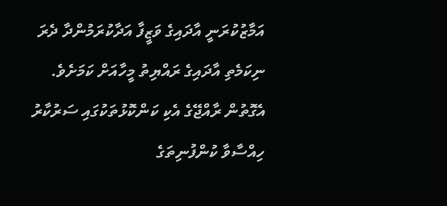އަމާޒުކުރަނީ އާދައިގެ ވަޒީފާ އަދާކުރަމުންދާ ދެރަ ނިކަމެތި އާދައިގެ ރައްޔިތު މީހާއަށް ކަމަށެވެ.
އެގޮތުން ރާއްޖޭގެ އެކި ކަންކޮޅުތަކުގައި ސަރުކާރު ހިއްސާވާ ކުންފުނިތަގެ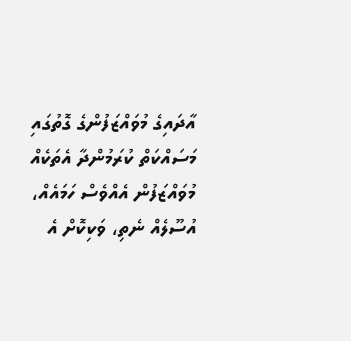އާދައިގެ މުވައްޒަފުންގެ ގޮތުގައި މަސައްކަތް ކުރަމުންދާ އެތަކެއް މުވައްޒަފުން އެއްވެސް ހަމައެއް، އުސޫލެއް ނެތި، ވަކިކޮށް އެ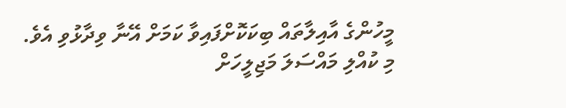މީހުންގެ އާއިލާތައް ބިކަކޮށްފައިވާ ކަމަށް އޭނާ ވިދާޅުވި އެވެ.
މި ކުއްލި މައްސަލަ މަޖިލީހަށް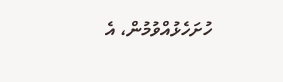ހުށަހެޅުއްވުމުން، އެ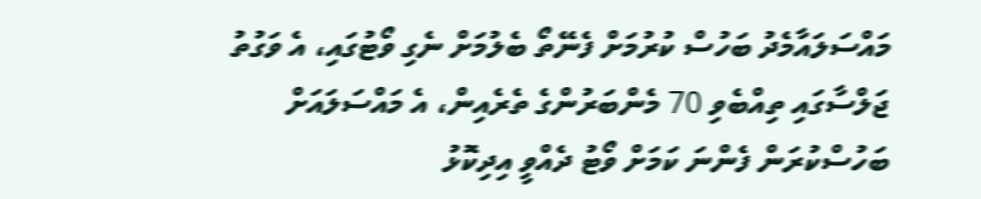މައްސަލައާމެދު ބަހުސް ކުރުމަށް ފެނޭތޯ ބެލުމަށް ނެގި ވޯޓުގައި، އެ ވަގުތު ޖަލްސާގައި ތިއްބެވި 70 މެންބަރުންގެ ތެރެއިން، އެ މައްސަލައަށް ބަހުސްކުރަން ފެންނަ ކަމަށް ވޯޓު ދެއްވީ އިދިކޮޅު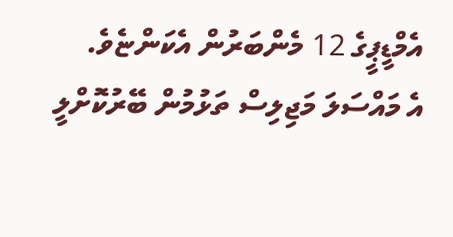އެމްޑީޕީގެ 12 މެންބަރުން އެކަންޏެވެ.
އެ މައްސަލަ މަޖިލިސް ތަޅުމުން ބޭރުކޮށްލީ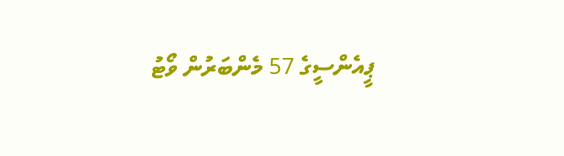ޕީއެންސީގެ 57 މެންބަރުން ވޯޓު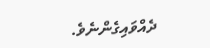ދެއްވައިގެންނެވެ.